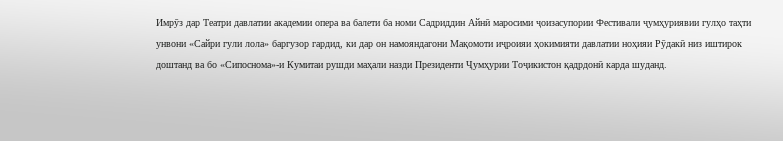Имрӯз дар Театри давлатии академии опера ва балети ба номи Садриддин Айнӣ маросими ҷоизасупории Фестивали ҷумҳуриявии гулҳо таҳти унвони «Сайри гули лола» баргузор гардид, ки дар он намояндагони Мақомоти иҷроияи ҳокимияти давлатии ноҳияи Рӯдакӣ низ иштирок доштанд ва бо «Сипоснома»-и Кумитаи рушди маҳали назди Президенти Ҷумҳурии Тоҷикистон қадрдонӣ карда шуданд.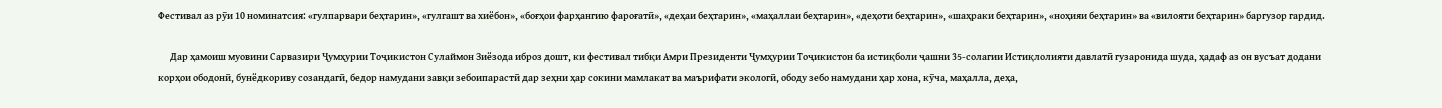Фестивал аз рӯи 10 номинатсия: «гулпарвари беҳтарин», «гулгашт ва хиёбон», «боғҳои фарҳангию фароғатӣ», «деҳаи беҳтарин», «маҳаллаи беҳтарин», «деҳоти беҳтарин», «шаҳраки беҳтарин», «ноҳияи беҳтарин» ва «вилояти беҳтарин» баргузор гардид.

      Дар ҳамоиш муовини Сарвазири Ҷумҳурии Тоҷикистон Сулаймон Зиёзода иброз дошт, ки фестивал тибқи Амри Президенти Ҷумҳурии Тоҷикистон ба истиқболи ҷашни 35-солагии Истиқлолияти давлатӣ гузаронида шуда, ҳадаф аз он вусъат додани корҳои ободонӣ, бунёдкориву созандагӣ, бедор намудани завқи зебоипарастӣ дар зеҳни ҳар сокини мамлакат ва маърифати экологӣ, ободу зебо намудани ҳар хона, кӯча, маҳалла, деҳа,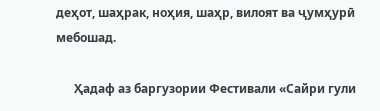деҳот, шаҳрак, ноҳия, шаҳр, вилоят ва ҷумҳурӣ мебошад.

      Ҳадаф аз баргузории Фестивали «Сайри гули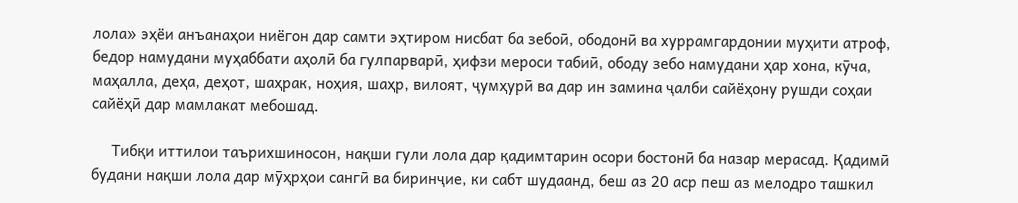лола» эҳёи анъанаҳои ниёгон дар самти эҳтиром нисбат ба зебоӣ, ободонӣ ва хуррамгардонии муҳити атроф, бедор намудани муҳаббати аҳолӣ ба гулпарварӣ, ҳифзи мероси табиӣ, ободу зебо намудани ҳар хона, кӯча, маҳалла, деҳа, деҳот, шаҳрак, ноҳия, шаҳр, вилоят, ҷумҳурӣ ва дар ин замина ҷалби сайёҳону рушди соҳаи сайёҳӣ дар мамлакат мебошад.

     Тибқи иттилои таърихшиносон, нақши гули лола дар қадимтарин осори бостонӣ ба назар мерасад. Қадимӣ будани нақши лола дар мӯҳрҳои сангӣ ва биринҷие, ки сабт шудаанд, беш аз 20 аср пеш аз мелодро ташкил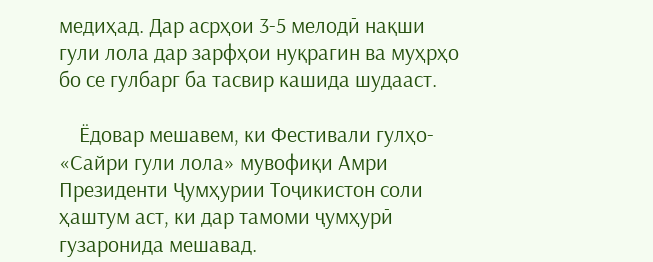медиҳад. Дар асрҳои 3-5 мелодӣ нақши гули лола дар зарфҳои нуқрагин ва муҳрҳо бо се гулбарг ба тасвир кашида шудааст.

    Ёдовар мешавем, ки Фестивали гулҳо- «Сайри гули лола» мувофиқи Амри Президенти Ҷумҳурии Тоҷикистон соли ҳаштум аст, ки дар тамоми ҷумҳурӣ гузаронида мешавад.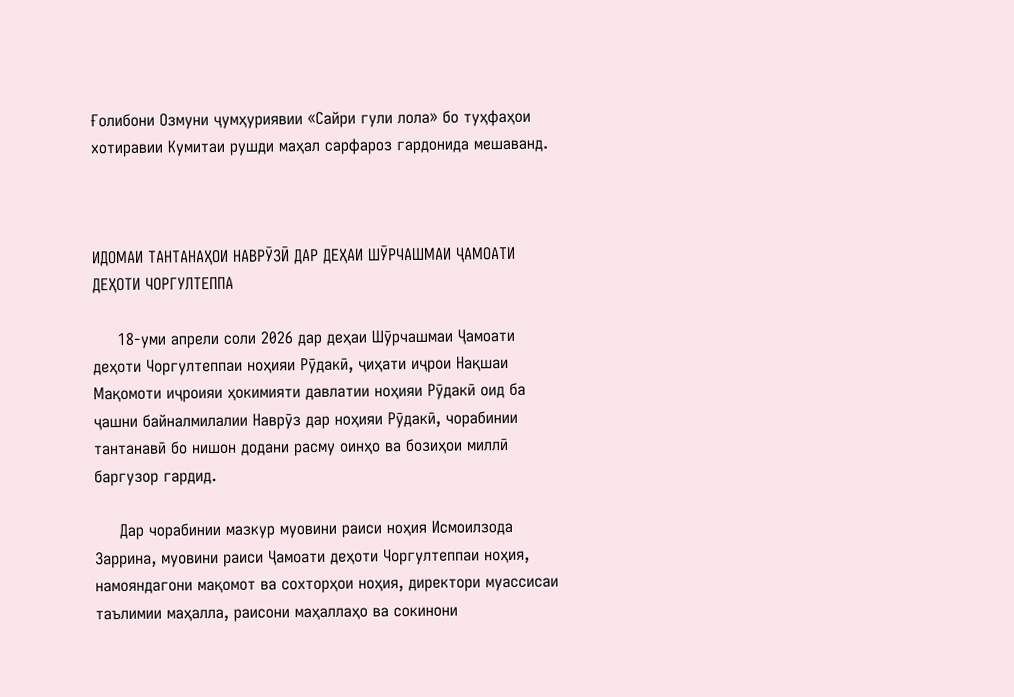Ғолибони Озмуни ҷумҳуриявии «Сайри гули лола» бо туҳфаҳои хотиравии Кумитаи рушди маҳал сарфароз гардонида мешаванд.



ИДОМАИ ТАНТАНАҲОИ НАВРӮЗӢ ДАР ДЕҲАИ ШӮРЧАШМАИ ҶАМОАТИ ДЕҲОТИ ЧОРГУЛТЕППА

     18-уми апрели соли 2026 дар деҳаи Шӯрчашмаи Ҷамоати деҳоти Чоргултеппаи ноҳияи Рӯдакӣ, ҷиҳати иҷрои Нақшаи Мақомоти иҷроияи ҳокимияти давлатии ноҳияи Рӯдакӣ оид ба ҷашни байналмилалии Наврӯз дар ноҳияи Рӯдакӣ, чорабинии тантанавӣ бо нишон додани расму оинҳо ва бозиҳои миллӣ баргузор гардид.

     Дар чорабинии мазкур муовини раиси ноҳия Исмоилзода Заррина, муовини раиси Ҷамоати деҳоти Чоргултеппаи ноҳия, намояндагони мақомот ва сохторҳои ноҳия, директори муассисаи таълимии маҳалла, раисони маҳаллаҳо ва сокинони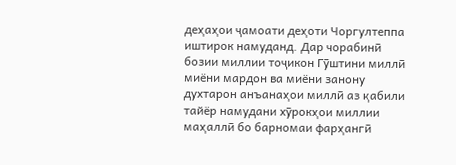деҳаҳои ҷамоати деҳоти Чоргултеппа иштирок намуданд. Дар чорабинӣ бозии миллии тоҷикон Гӯштини миллӣ миёни мардон ва миёни занону духтарон анъанаҳои миллӣ аз қабили тайёр намудани хӯрокҳои миллии маҳаллӣ бо барномаи фарҳангӣ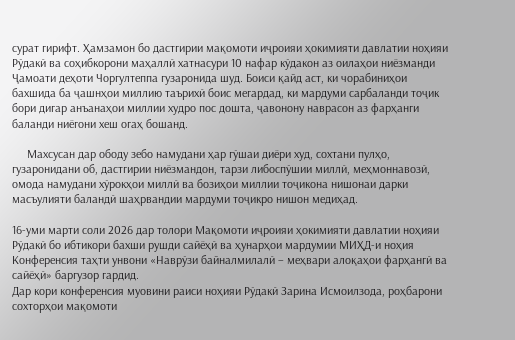сурат гирифт. Ҳамзамон бо дастгирии мақомоти иҷроияи ҳокимияти давлатии ноҳияи Рӯдакӣ ва соҳибкорони маҳаллӣ хатнасури 10 нафар кӯдакон аз оилаҳои ниёзманди Ҷамоати деҳоти Чоргултеппа гузаронида шуд. Боиси қайд аст, ки чорабиниҳои бахшида ба ҷашнҳои миллию таърихӣ боис мегардад, ки мардуми сарбаланди тоҷик бори дигар анъанаҳои миллии худро пос дошта, ҷавонону наврасон аз фарҳанги баланди ниёгони хеш огаҳ бошанд.

     Махсусан дар ободу зебо намудани ҳар гӯшаи диёри худ, сохтани пулҳо, гузаронидани об, дастгирии ниёзмандон, тарзи либоспӯшии миллӣ, меҳмоннавозӣ, омода намудани хӯрокҳои миллӣ ва бозиҳои миллии тоҷикона нишонаи дарки масъулияти баландӣ шаҳрвандии мардуми тоҷикро нишон медиҳад.

16-уми марти соли 2026 дар толори Мақомоти иҷроияи ҳокимияти давлатии ноҳияи Рӯдакӣ бо ибтикори бахши рушди сайёҳӣ ва ҳунарҳои мардумии МИҲД-и ноҳия Конференсия таҳти унвони «Наврӯзи байналмилалӣ – меҳвари алоқаҳои фарҳангӣ ва сайёҳӣ» баргузор гардид.
Дар кори конференсия муовини раиси ноҳияи Рӯдакӣ Зарина Исмоилзода, роҳбарони сохторҳои мақомоти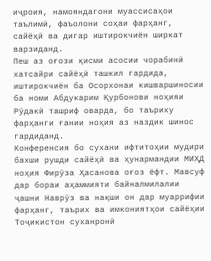иҷроия, намояндагони муассисаҳои таълимӣ, фаъолони соҳаи фарҳанг, сайёҳӣ ва дигар иштирокчиён ширкат варзиданд.
Пеш аз оғози қисми асосии чорабинӣ хатсайри сайёҳӣ ташкил гардида, иштирокчиён ба Осорхонаи кишваршиносии ба номи Абдукарим Қурбонови ноҳияи Рӯдакӣ ташриф оварда, бо таъриху фарҳанги ғании ноҳия аз наздик шинос гардиданд.
Конференсия бо сухани ифтитоҳии мудири бахши рушди сайёҳӣ ва ҳунармандии МИҲД ноҳия Фирӯза Ҳасанова оғоз ёфт. Мавсуф дар бораи аҳаммияти байналмилалии ҷашни Наврӯз ва нақши он дар муаррифии фарҳанг, таърих ва имкониятҳои сайёҳии Тоҷикистон суханронӣ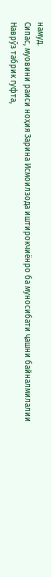намуд.
Сипас, муовини раиси ноҳия Зарина Исмоилзода иштирокчиёнро ба муносибати ҷашни байналмилалии Наврӯз табрик гуфта,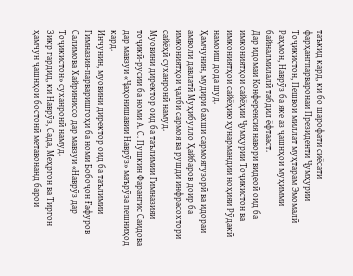таъкид кард, ки бо шарофати сиёсати фарҳангпарваронаи Президенти Ҷумҳурии Тоҷикистон, Пешвои миллат муҳтарам Эмомалӣ Раҳмон, Наврӯз ба яке аз ҷашнҳои муҳимми байналмилалӣ табдил ёфтааст.
Дар идомаи Конференсия навори видеоӣ оид ба имкониятҳои сайёҳии Ҷумҳурии Тоҷикистон ва имкониятҳои сайёҳию ҳунармандии ноҳияи Рӯдакӣ намоиш дода шуд.
Ҳамчунин, мудири бахши сармоягузорӣ ва идораи амволи давлатӣ Муҳибулло Ҳайбаров доир ба имкониятҳои ҷалби сармоя ва рушди инфрасохтори сайёҳӣ суханронӣ намуд.
Муовини директор оид ба таълимии Гимназияи тоҷикӣ-русии ба номи А. С. Пушкин Фарангис Саидова дар мавзуи «Ҷаҳонишавии Наврӯз» маърӯза пешниҳод кард.
Инчунин, муовини директор оид ба таълимии Гимназия-парваришгоҳи ба номи Бобоҷон Ғафуров Салимова Хайриниссо дар мавзуи «Наврӯз дар Тоҷикистон» суханронӣ намуд.
Зикр гардид, ки Наврӯз, Сада, Меҳргон ва Тиргон ҳамчун ҷашнҳои бостонӣ метавонанд барои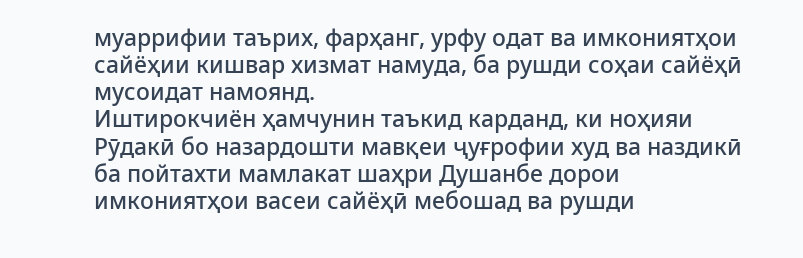муаррифии таърих, фарҳанг, урфу одат ва имкониятҳои сайёҳии кишвар хизмат намуда, ба рушди соҳаи сайёҳӣ мусоидат намоянд.
Иштирокчиён ҳамчунин таъкид карданд, ки ноҳияи Рӯдакӣ бо назардошти мавқеи ҷуғрофии худ ва наздикӣ ба пойтахти мамлакат шаҳри Душанбе дорои имкониятҳои васеи сайёҳӣ мебошад ва рушди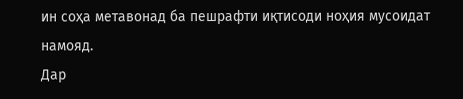ин соҳа метавонад ба пешрафти иқтисоди ноҳия мусоидат намояд.
Дар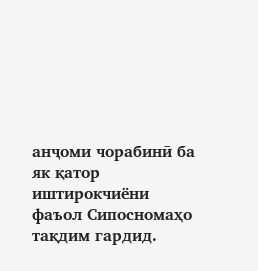анҷоми чорабинӣ ба як қатор иштирокчиёни фаъол Сипосномаҳо тақдим гардид.